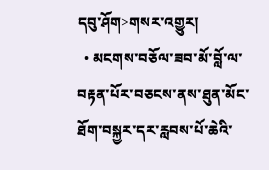དབུ་ཤོག>གསར་འགྱུར།
  • མངགས་བཅོལ་ཟབ་མོ་བློ་ལ་བརྟན་པོར་བཅངས་ནས་ཐུན་མོང་ཐོག་བསྐྱར་དར་རླབས་པོ་ཆེའི་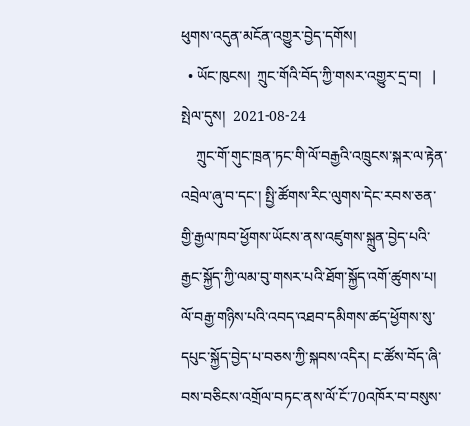ཕུགས་འདུན་མངོན་འགྱུར་བྱེད་དགོས།
  • ཡོང་ཁུངས།  ཀྲུང་གོའི་བོད་ཀྱི་གསར་འགྱུར་དྲ་བ།   |     སྤེལ་དུས།  2021-08-24
    ཀྲུང་གོ་གུང་ཁྲན་ཏང་གི་ལོ་བརྒྱའི་འཁྲུངས་སྐར་ལ་རྟེན་འབྲེལ་ཞུ་བ་དང་། སྤྱི་ཚོགས་རིང་ལུགས་དེང་རབས་ཅན་གྱི་རྒྱལ་ཁབ་ཕྱོགས་ཡོངས་ནས་འཛུགས་སྐྲུན་བྱེད་པའི་རྒྱང་སྐྱོད་ཀྱི་ལམ་བུ་གསར་པའི་ཐོག་སྐྱོད་འགོ་ཚུགས་པ། ལོ་བརྒྱ་གཉིས་པའི་འབད་འཐབ་དམིགས་ཚད་ཕྱོགས་སུ་དཔུང་སྐྱོད་བྱེད་པ་བཅས་ཀྱི་སྐབས་འདིར། ང་ཚོས་བོད་ཞི་བས་བཅིངས་འགྲོལ་བཏང་ནས་ལོ་ངོ་70འཁོར་བ་བསུས་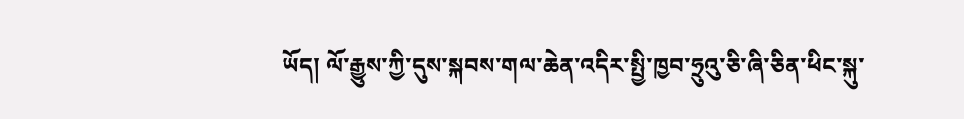ཡོད། ལོ་རྒྱུས་ཀྱི་དུས་སྐབས་གལ་ཆེན་འདིར་སྤྱི་ཁྱབ་ཧྲུའུ་ཅི་ཞི་ཅིན་ཕིང་སྐུ་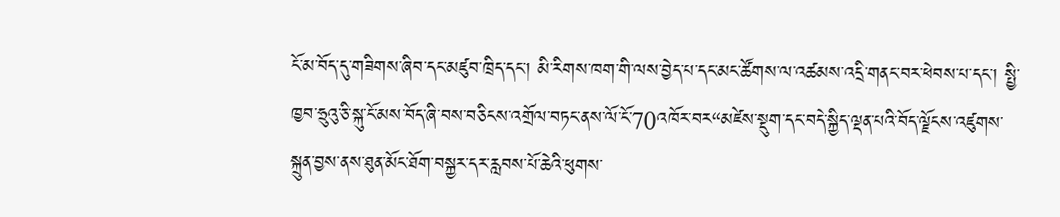ངོ་མ་བོད་དུ་གཟིགས་ཞིབ་དང་མཛུབ་ཁྲིད་དང་། མི་རིགས་ཁག་གི་ལས་བྱེད་པ་དང་མང་ཚོགས་ལ་འཚམས་འདྲི་གནང་བར་ཕེབས་པ་དང་། སྤྱི་ཁྱབ་ཧྲུའུ་ཅི་སྐུ་ངོ་མས་བོད་ཞི་བས་བཅིངས་འགྲོལ་བཏང་ནས་ལོ་ངོ་70འཁོར་བར“མཛེས་སྡུག་དང་བདེ་སྐྱིད་ལྡན་པའི་བོད་ལྗོངས་འཛུགས་སྐྲུན་བྱས་ནས་ཐུན་མོང་ཐོག་བསྐྱར་དར་རླབས་པོ་ཆེའི་ཕུགས་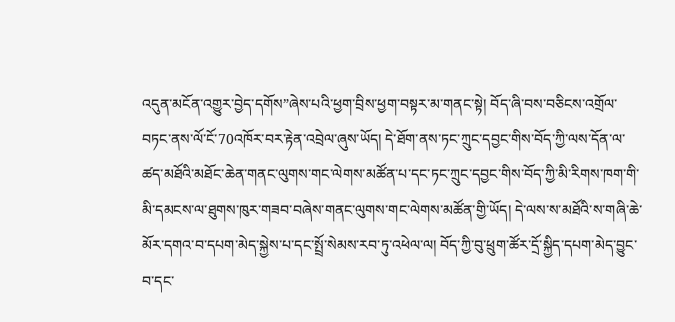འདུན་མངོན་འགྱུར་བྱེད་དགོས”ཞེས་པའི་ཕྱག་བྲིས་ཕྱག་བསྟར་མ་གནང་སྟེ། བོད་ཞི་བས་བཅིངས་འགྲོལ་བཏང་ནས་ལོ་ངོ་70འཁོར་བར་རྟེན་འབྲེལ་ཞུས་ཡོད། དེ་ཐོག་ནས་ཏང་ཀྲུང་དབྱང་གིས་བོད་ཀྱི་ལས་དོན་ལ་ཚད་མཐོའི་མཐོང་ཆེན་གནང་ལུགས་གང་ལེགས་མཚོན་པ་དང་ཏང་ཀྲུང་དབྱང་གིས་བོད་ཀྱི་མི་རིགས་ཁག་གི་མི་དམངས་ལ་ཐུགས་ཁུར་གཟབ་བཞེས་གནང་ལུགས་གང་ལེགས་མཚོན་གྱི་ཡོད། དེ་ལས་ས་མཐོའི་ས་གཞི་ཆེ་མོར་དགའ་བ་དཔག་མེད་སྐྱེས་པ་དང་སྤྲོ་སེམས་རབ་ཏུ་འཕེལ་ལ། བོད་ཀྱི་བུ་ཕྲུག་ཚོར་དྲོ་སྐྱིད་དཔག་མེད་བྱུང་བ་དང་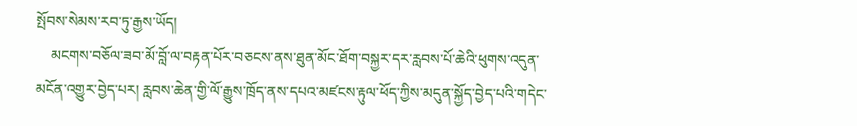སྤོབས་སེམས་རབ་ཏུ་རྒྱས་ཡོད།
    མངགས་བཅོལ་ཟབ་མོ་བློ་ལ་བརྟན་པོར་བཅངས་ནས་ཐུན་མོང་ཐོག་བསྐྱར་དར་རླབས་པོ་ཆེའི་ཕུགས་འདུན་མངོན་འགྱུར་བྱེད་པར། རླབས་ཆེན་གྱི་ལོ་རྒྱུས་ཁྲོད་ནས་དཔའ་མཛངས་རྟུལ་ཕོད་ཀྱིས་མདུན་སྐྱོད་བྱེད་པའི་གདེང་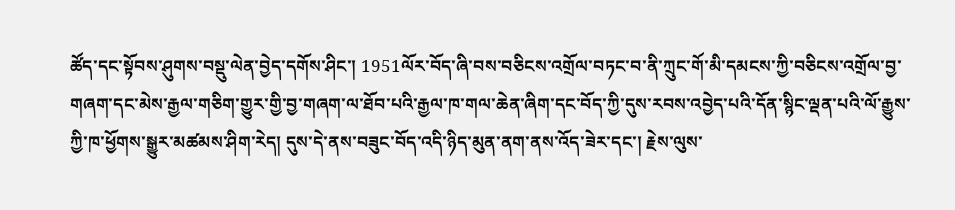ཚོད་དང་སྟོབས་ཤུགས་བསྡུ་ལེན་བྱེད་དགོས་ཤིང་། 1951ལོར་བོད་ཞི་བས་བཅིངས་འགྲོལ་བཏང་བ་ནི་ཀྲུང་གོ་མི་དམངས་ཀྱི་བཅིངས་འགྲོལ་བྱ་གཞག་དང་མེས་རྒྱལ་གཅིག་གྱུར་གྱི་བྱ་གཞག་ལ་ཐོབ་པའི་རྒྱལ་ཁ་གལ་ཆེན་ཞིག་དང་བོད་ཀྱི་དུས་རབས་འབྱེད་པའི་དོན་སྙིང་ལྡན་པའི་ལོ་རྒྱུས་ཀྱི་ཁ་ཕྱོགས་སྒྱུར་མཚམས་ཤིག་རེད། དུས་དེ་ནས་བཟུང་བོད་འདི་ཉིད་མུན་ནག་ནས་འོད་ཟེར་དང་། རྗེས་ལུས་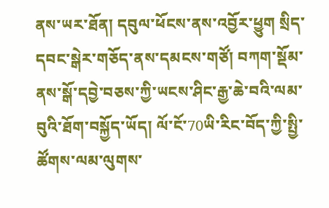ནས་ཡར་ཐོན། དབུལ་ཕོངས་ནས་འབྱོར་ཕྱུག སྲིད་དབང་སྒེར་གཅོད་ནས་དམངས་གཙོ། བཀག་སྡོམ་ནས་སྒོ་དབྱེ་བཅས་ཀྱི་ཡངས་ཤིང་རྒྱ་ཆེ་བའི་ལམ་བུའི་ཐོག་བསྐྱོད་ཡོད། ལོ་ངོ་70ཡི་རིང་བོད་ཀྱི་སྤྱི་ཚོགས་ལམ་ལུགས་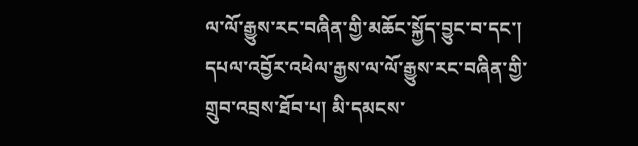ལ་ལོ་རྒྱུས་རང་བཞིན་གྱི་མཆོང་སྐྱོད་བྱུང་བ་དང་། དཔལ་འབྱོར་འཕེལ་རྒྱས་ལ་ལོ་རྒྱུས་རང་བཞིན་གྱི་གྲུབ་འབྲས་ཐོབ་པ། མི་དམངས་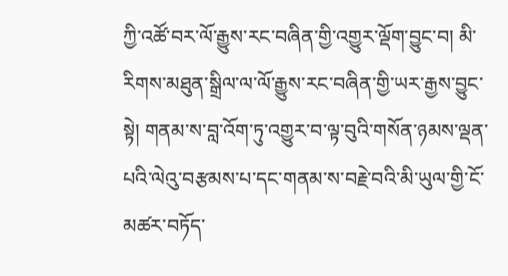ཀྱི་འཚོ་བར་ལོ་རྒྱུས་རང་བཞིན་གྱི་འགྱུར་ལྡོག་བྱུང་བ། མི་རིགས་མཐུན་སྒྲིལ་ལ་ལོ་རྒྱུས་རང་བཞིན་གྱི་ཡར་རྒྱས་བྱུང་སྟེ། གནམ་ས་བླ་འོག་ཏུ་འགྱུར་བ་ལྟ་བུའི་གསོན་ཉམས་ལྡན་པའི་ལེའུ་བརྩམས་པ་དང་གནམ་ས་བརྗེ་བའི་མི་ཡུལ་གྱི་ངོ་མཚར་བཏོད་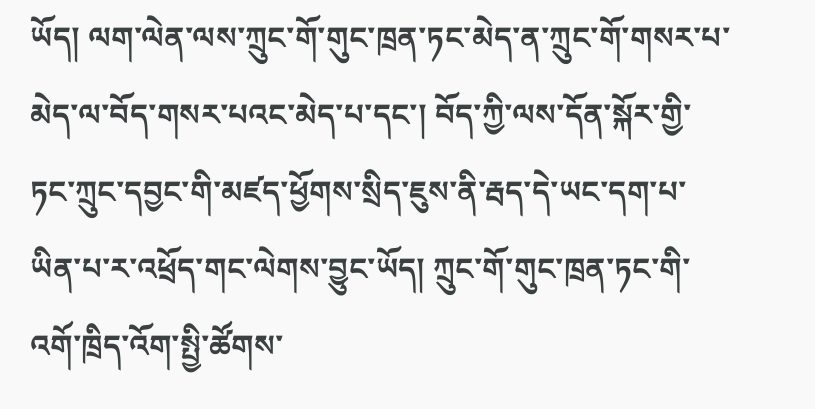ཡོད། ལག་ལེན་ལས་ཀྲུང་གོ་གུང་ཁྲན་ཏང་མེད་ན་ཀྲུང་གོ་གསར་པ་མེད་ལ་བོད་གསར་པའང་མེད་པ་དང་། བོད་ཀྱི་ལས་དོན་སྐོར་གྱི་ཏང་ཀྲུང་དབྱང་གི་མཛད་ཕྱོགས་སྲིད་ཇུས་ནི་རྦད་དེ་ཡང་དག་པ་ཡིན་པ་ར་འཕྲོད་གང་ལེགས་བྱུང་ཡོད། ཀྲུང་གོ་གུང་ཁྲན་ཏང་གི་འགོ་ཁྲིད་འོག་སྤྱི་ཚོགས་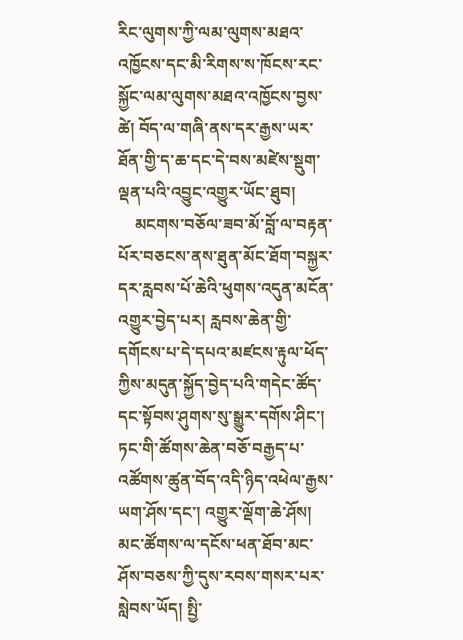རིང་ལུགས་ཀྱི་ལམ་ལུགས་མཐའ་འཁྱོངས་དང་མི་རིགས་ས་ཁོངས་རང་སྐྱོང་ལམ་ལུགས་མཐའ་འཁྱོངས་བྱས་ཚེ། བོད་ལ་གཞི་ནས་དར་རྒྱས་ཡར་ཐོན་གྱི་ད་ཆ་དང་དེ་བས་མཛེས་སྡུག་ལྡན་པའི་འབྱུང་འགྱུར་ཡོང་ཐུབ།
    མངགས་བཅོལ་ཟབ་མོ་བློ་ལ་བརྟན་པོར་བཅངས་ནས་ཐུན་མོང་ཐོག་བསྐྱར་དར་རླབས་པོ་ཆེའི་ཕུགས་འདུན་མངོན་འགྱུར་བྱེད་པར། རླབས་ཆེན་གྱི་དགོངས་པ་དེ་དཔའ་མཛངས་རྟུལ་ཕོད་ཀྱིས་མདུན་སྐྱོད་བྱེད་པའི་གདེང་ཚོད་དང་སྟོབས་ཤུགས་སུ་སྒྱུར་དགོས་ཤིང་། ཏང་གི་ཚོགས་ཆེན་བཅོ་བརྒྱད་པ་འཚོགས་ཚུན་བོད་འདི་ཉིད་འཕེལ་རྒྱས་ཡག་ཤོས་དང་། འགྱུར་ལྡོག་ཆེ་ཤོས། མང་ཚོགས་ལ་དངོས་ཕན་ཐོབ་མང་ཤོས་བཅས་ཀྱི་དུས་རབས་གསར་པར་སླེབས་ཡོད། སྤྱི་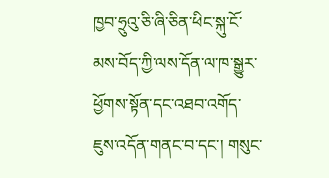ཁྱབ་ཧྲུའུ་ཅི་ཞི་ཅིན་ཕིང་སྐུ་ངོ་མས་བོད་ཀྱི་ལས་དོན་ལ་ཁ་སྒྱུར་ཕྱོགས་སྟོན་དང་འཐབ་འགོད་ཇུས་འདོན་གནང་བ་དང་། གསུང་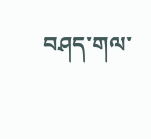བཤད་གལ་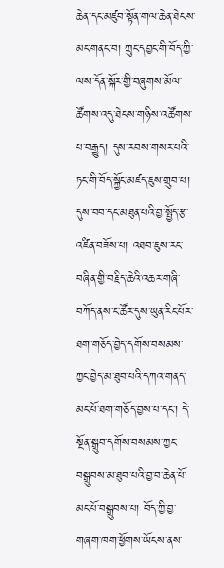ཆེན་དང་མཛུབ་སྟོན་གལ་ཆེན་ཐེངས་མང་གནང་བ། ཀྲུང་དབྱང་གི་བོད་ཀྱི་ལས་དོན་སྐོར་གྱི་བཞུགས་མོལ་ཚོགས་འདུ་ཐེངས་གཉིས་འཚོགས་པ་བརྒྱུད། དུས་རབས་གསར་པའི་ཏང་གི་བོད་སྐྱོང་མཛད་ཇུས་གྲུབ་པ། དུས་བབ་དང་མཐུན་པའི་བྱ་སྤྱོད་རྩ་འཛིན་བཟོས་པ། འཐབ་ཇུས་རང་བཞིན་གྱི་བརྗིད་ཆེའི་འཆར་གཞི་བཀོད་ནས་ང་ཚོར་དུས་ཡུན་རིང་པོར་ཐག་གཅོད་བྱེད་དགོས་བསམས་ཀྱང་བྱེད་མ་ཐུབ་པའི་དཀའ་གནད་མང་པོ་ཐག་གཅོད་བྱས་པ་དང་། དེ་སྔོན་སྒྲུབ་དགོས་བསམས་ཀྱང་བསྒྲུབས་མ་ཐུབ་པའི་བྱ་བ་ཆེན་པོ་མང་པོ་བསྒྲུབས་པ། བོད་ཀྱི་བྱ་གཞག་ཁག་ཕྱོགས་ཡོངས་ནས་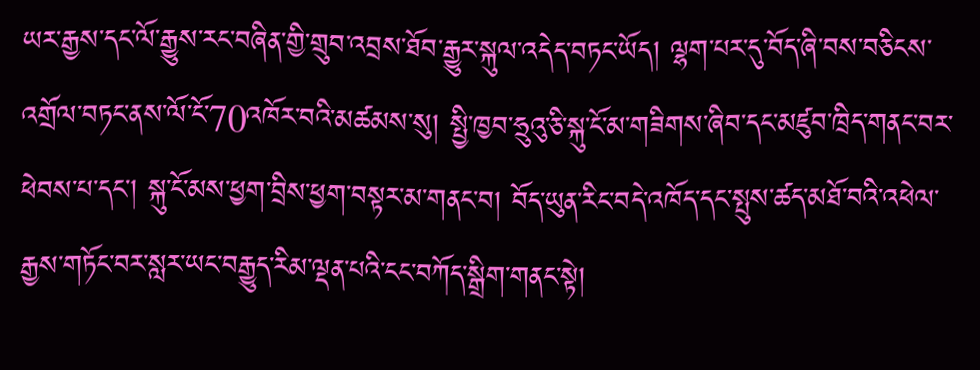ཡར་རྒྱས་དང་ལོ་རྒྱུས་རང་བཞིན་གྱི་གྲུབ་འབྲས་ཐོབ་རྒྱུར་སྐུལ་འདེད་བཏང་ཡོད། ལྷག་པར་དུ་བོད་ཞི་བས་བཅིངས་འགྲོལ་བཏང་ནས་ལོ་ངོ་70འཁོར་བའི་མཚམས་སུ། སྤྱི་ཁྱབ་ཧྲུའུ་ཅི་སྐུ་ངོ་མ་གཟིགས་ཞིབ་དང་མཛུབ་ཁྲིད་གནང་བར་ཕེབས་པ་དང་། སྐུ་ངོ་མས་ཕྱག་བྲིས་ཕྱག་བསྟར་མ་གནང་བ། བོད་ཡུན་རིང་བདེ་འཁོད་དང་སྤུས་ཚད་མཐོ་བའི་འཕེལ་རྒྱས་གཏོང་བར་སླར་ཡང་བརྒྱུད་རིམ་ལྡན་པའི་ངང་བཀོད་སྒྲིག་གནང་སྟེ།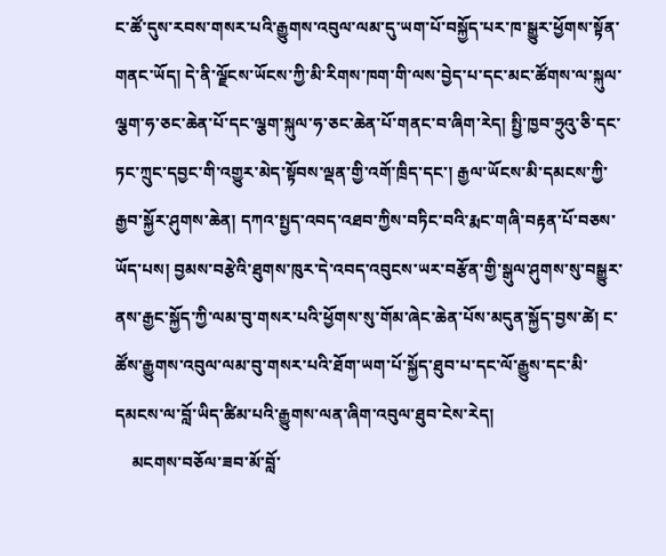ང་ཚོ་དུས་རབས་གསར་པའི་རྒྱུགས་འབུལ་ལམ་དུ་ཡག་པོ་བསྐྱོད་པར་ཁ་སྒྱུར་ཕྱོགས་སྟོན་གནང་ཡོད། དེ་ནི་ལྗོངས་ཡོངས་ཀྱི་མི་རིགས་ཁག་གི་ལས་བྱེད་པ་དང་མང་ཚོགས་ལ་སྐུལ་ལྕག་ཧ་ཅང་ཆེན་པོ་དང་ལྕག་སྐུལ་ཧ་ཅང་ཆེན་པོ་གནང་བ་ཞིག་རེད། སྤྱི་ཁྱབ་ཧྲུའུ་ཅི་དང་ཏང་ཀྲུང་དབྱང་གི་འགྱུར་མེད་སྟོབས་ལྡན་གྱི་འགོ་ཁྲིད་དང་། རྒྱལ་ཡོངས་མི་དམངས་ཀྱི་རྒྱབ་སྐྱོར་ཤུགས་ཆེན། དཀའ་སྤྱད་འབད་འཐབ་ཀྱིས་བཏིང་བའི་རྨང་གཞི་བརྟན་པོ་བཅས་ཡོད་པས། བྱམས་བརྩེའི་ཐུགས་ཁུར་དེ་འབད་འབུངས་ཡར་བརྩོན་གྱི་སྒུལ་ཤུགས་སུ་བསྒྱུར་ནས་རྒྱང་སྐྱོད་ཀྱི་ལམ་བུ་གསར་པའི་ཕྱོགས་སུ་གོམ་ཞེང་ཆེན་པོས་མདུན་སྐྱོད་བྱས་ཚེ། ང་ཚོས་རྒྱུགས་འབུལ་ལམ་བུ་གསར་པའི་ཐོག་ཡག་པོ་སྐྱོད་ཐུབ་པ་དང་ལོ་རྒྱུས་དང་མི་དམངས་ལ་བློ་ཡིད་ཚིམ་པའི་རྒྱུགས་ལན་ཞིག་འབུལ་ཐུབ་ངེས་རེད།
    མངགས་བཅོལ་ཟབ་མོ་བློ་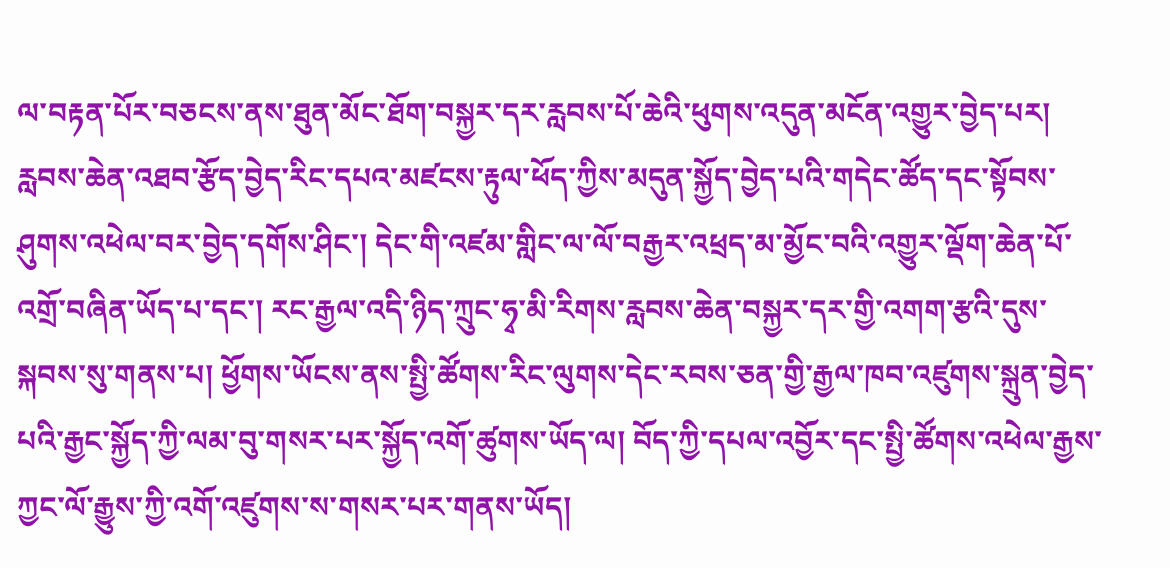ལ་བརྟན་པོར་བཅངས་ནས་ཐུན་མོང་ཐོག་བསྐྱར་དར་རླབས་པོ་ཆེའི་ཕུགས་འདུན་མངོན་འགྱུར་བྱེད་པར། རླབས་ཆེན་འཐབ་རྩོད་བྱེད་རིང་དཔའ་མཛངས་རྟུལ་ཕོད་ཀྱིས་མདུན་སྐྱོད་བྱེད་པའི་གདེང་ཚོད་དང་སྟོབས་ཤུགས་འཕེལ་བར་བྱེད་དགོས་ཤིང་། དེང་གི་འཛམ་གླིང་ལ་ལོ་བརྒྱར་འཕྲད་མ་མྱོང་བའི་འགྱུར་ལྡོག་ཆེན་པོ་འགྲོ་བཞིན་ཡོད་པ་དང་། རང་རྒྱལ་འདི་ཉིད་ཀྲུང་ཧྭ་མི་རིགས་རླབས་ཆེན་བསྐྱར་དར་གྱི་འགག་རྩའི་དུས་སྐབས་སུ་གནས་པ། ཕྱོགས་ཡོངས་ནས་སྤྱི་ཚོགས་རིང་ལུགས་དེང་རབས་ཅན་གྱི་རྒྱལ་ཁབ་འཛུགས་སྐྲུན་བྱེད་པའི་རྒྱང་སྐྱོད་ཀྱི་ལམ་བུ་གསར་པར་སྐྱོད་འགོ་ཚུགས་ཡོད་ལ། བོད་ཀྱི་དཔལ་འབྱོར་དང་སྤྱི་ཚོགས་འཕེལ་རྒྱས་ཀྱང་ལོ་རྒྱུས་ཀྱི་འགོ་འཛུགས་ས་གསར་པར་གནས་ཡོད།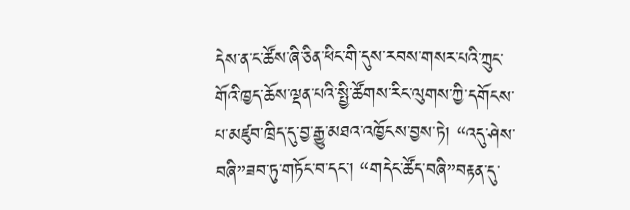དེས་ན་ང་ཚོས་ཞི་ཅིན་ཕིང་གི་དུས་རབས་གསར་པའི་ཀྲུང་གོའི་ཁྱད་ཆོས་ལྡན་པའི་སྤྱི་ཚོགས་རིང་ལུགས་ཀྱི་དགོངས་པ་མཛུབ་ཁྲིད་དུ་བྱ་རྒྱུ་མཐའ་འཁྱོངས་བྱས་ཏེ། “འདུ་ཤེས་བཞི”ཟབ་ཏུ་གཏོང་བ་དང་། “གདེང་ཚོད་བཞི”བརྟན་དུ་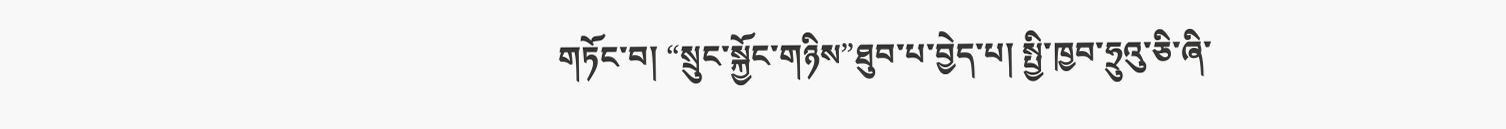གཏོང་བ། “སྲུང་སྐྱོང་གཉིས”ཐུབ་པ་བྱེད་པ། སྤྱི་ཁྱབ་ཧྲུའུ་ཅི་ཞི་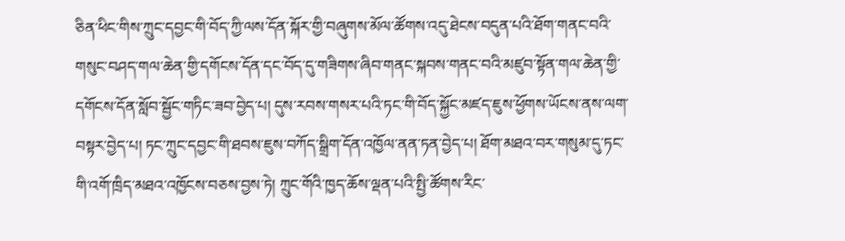ཅིན་ཕིང་གིས་ཀྲུང་དབྱང་གི་བོད་ཀྱི་ལས་དོན་སྐོར་གྱི་བཞུགས་མོལ་ཚོགས་འདུ་ཐེངས་བདུན་པའི་ཐོག་གནང་བའི་གསུང་བཤད་གལ་ཆེན་གྱི་དགོངས་དོན་དང་བོད་དུ་གཟིགས་ཞིབ་གནང་སྐབས་གནང་བའི་མཛུབ་སྟོན་གལ་ཆེན་གྱི་དགོངས་དོན་སློབ་སྦྱོང་གཏིང་ཟབ་བྱེད་པ། དུས་རབས་གསར་པའི་ཏང་གི་བོད་སྐྱོང་མཛད་ཇུས་ཕྱོགས་ཡོངས་ནས་ལག་བསྟར་བྱེད་པ། ཏང་ཀྲུང་དབྱང་གི་ཐབས་ཇུས་བཀོད་སྒྲིག་དོན་འཁྱོལ་ནན་ཏན་བྱེད་པ། ཐོག་མཐའ་བར་གསུམ་དུ་ཏང་གི་འགོ་ཁྲིད་མཐའ་འཁྱོངས་བཅས་བྱས་ཏེ། ཀྲུང་གོའི་ཁྱད་ཆོས་ལྡན་པའི་སྤྱི་ཚོགས་རིང་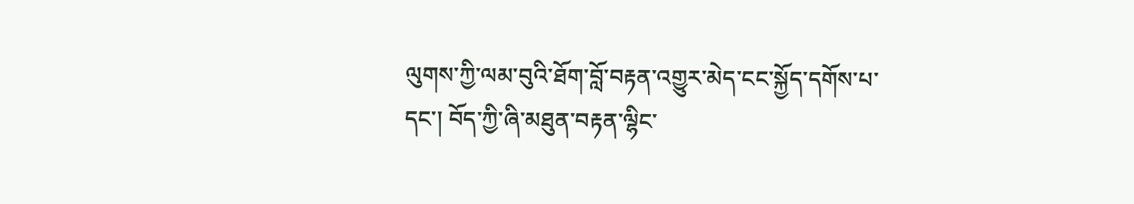ལུགས་ཀྱི་ལམ་བུའི་ཐོག་བློ་བརྟན་འགྱུར་མེད་ངང་སྐྱོད་དགོས་པ་དང་། བོད་ཀྱི་ཞི་མཐུན་བརྟན་ལྷིང་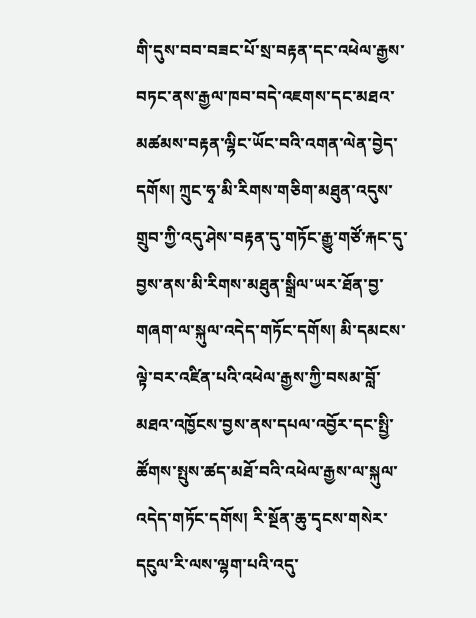གི་དུས་བབ་བཟང་པོ་སྲ་བརྟན་དང་འཕེལ་རྒྱས་བཏང་ནས་རྒྱལ་ཁབ་བདེ་འཇགས་དང་མཐའ་མཚམས་བརྟན་ལྷིང་ཡོང་བའི་འགན་ལེན་བྱེད་དགོས། ཀྲུང་ཧྭ་མི་རིགས་གཅིག་མཐུན་འདུས་གྲུབ་ཀྱི་འདུ་ཤེས་བརྟན་དུ་གཏོང་རྒྱུ་གཙོ་རྐང་དུ་བྱས་ནས་མི་རིགས་མཐུན་སྒྲིལ་ཡར་ཐོན་བྱ་གཞག་ལ་སྐུལ་འདེད་གཏོང་དགོས། མི་དམངས་ལྟེ་བར་འཛིན་པའི་འཕེལ་རྒྱས་ཀྱི་བསམ་བློ་མཐའ་འཁྱོངས་བྱས་ནས་དཔལ་འབྱོར་དང་སྤྱི་ཚོགས་སྤུས་ཚད་མཐོ་བའི་འཕེལ་རྒྱས་ལ་སྐུལ་འདེད་གཏོང་དགོས། རི་སྔོན་ཆུ་དྭངས་གསེར་དངུལ་རི་ལས་ལྷག་པའི་འདུ་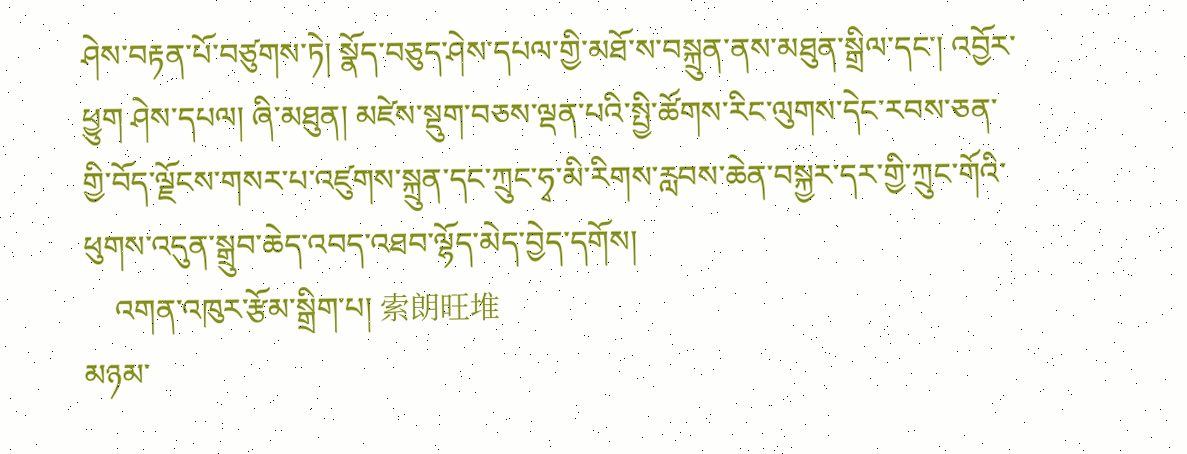ཤེས་བརྟན་པོ་བཙུགས་ཏེ། སྣོད་བཅུད་ཤེས་དཔལ་གྱི་མཐོ་ས་བསྐྲུན་ནས་མཐུན་སྒྲིལ་དང་། འབྱོར་ཕྱུག ཤེས་དཔལ། ཞི་མཐུན། མཛེས་སྡུག་བཅས་ལྡན་པའི་སྤྱི་ཚོགས་རིང་ལུགས་དེང་རབས་ཅན་གྱི་བོད་ལྗོངས་གསར་པ་འཛུགས་སྐྲུན་དང་ཀྲུང་ཧྭ་མི་རིགས་རླབས་ཆེན་བསྐྱར་དར་གྱི་ཀྲུང་གོའི་ཕུགས་འདུན་སྒྲུབ་ཆེད་འབད་འཐབ་ལྷོད་མེད་བྱེད་དགོས།
    འགན་འཁུར་རྩོམ་སྒྲིག་པ། 索朗旺堆
མཉམ་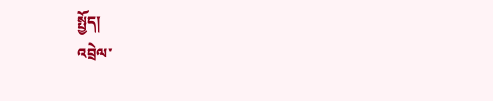སྤྱོད།
འབྲེལ་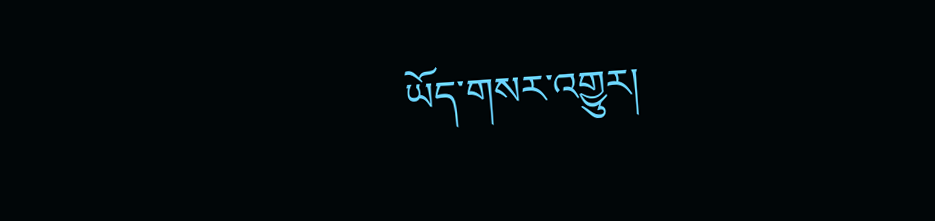ཡོད་གསར་འགྱུར།